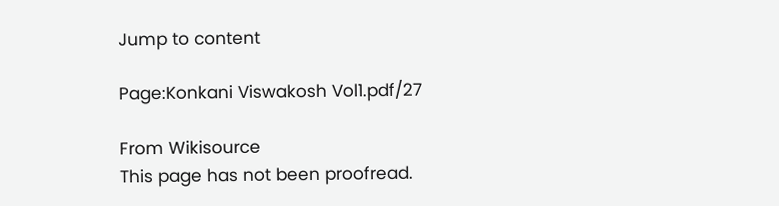Jump to content

Page:Konkani Viswakosh Vol1.pdf/27

From Wikisource
This page has not been proofread.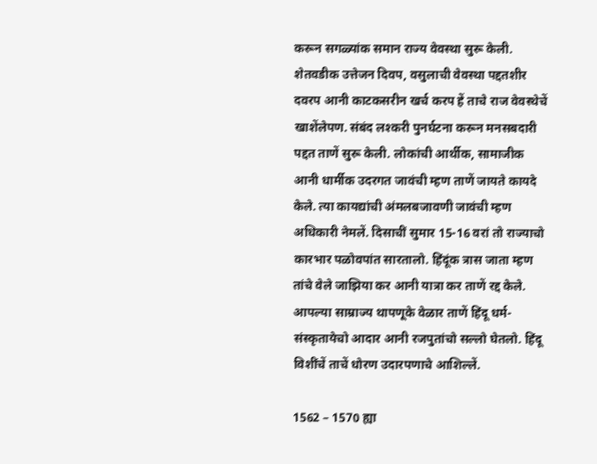करून सगळ्यांक समान राज्य वेवस्था सुरू केली. शेतवडीक उत्तेजन दिवप, वसुलाची वेवस्था पद्दतशीर दवरप आनी काटकसरीन खर्च करप हें ताचे राज वेवस्थेचें खाशेंलेपण. संबंद लश्करी पुनर्घटना करून मनसबदारी पद्दत ताणें सुरू केली. लोकांची आर्थीक, सामाजीक आनी धार्मीक उदरगत जावंची म्हण ताणें जायते कायदे केले. त्या कायद्यांची अंमलबजावणी जावंची म्हण अधिकारी नेमलें. दिसाचीं सुमार 15-16 वरां तो राज्याचो कारभार पळोवपांत सारतालो. हिंदूंक त्रास जाता म्हण तांचे वेले जाझिया कर आनी यात्रा कर ताणें रद्द केले. आपल्या साम्राज्य थापणूके वेळार ताणें हिंदू धर्म- संस्कृतायेचो आदार आनी रजपुतांचो सल्लो घेतलो. हिंदू विशींचें ताचें धोरण उदारपणाचे आशिल्लें.

1562 – 1570 ह्या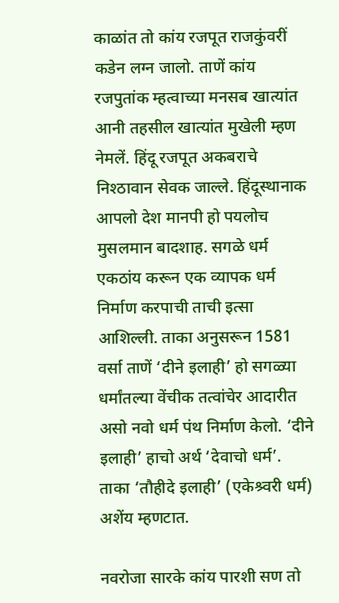काळांत तो कांय रजपूत राजकुंवरीं कडेन लग्न जालो. ताणें कांय रजपुतांक म्हत्वाच्या मनसब खात्यांत आनी तहसील खात्यांत मुखेली म्हण नेमलें. हिंदू रजपूत अकबराचे निश्ठावान सेवक जाल्ले. हिंदूस्थानाक आपलो देश मानपी हो पयलोच मुसलमान बादशाह. सगळे धर्म एकठांय करून एक व्यापक धर्म निर्माण करपाची ताची इत्सा आशिल्ली. ताका अनुसरून 1581 वर्सा ताणें ‘दीने इलाही’ हो सगळ्या धर्मांतल्या वेंचीक तत्वांचेर आदारीत असो नवो धर्म पंथ निर्माण केलो. ‘दीने इलाही’ हाचो अर्थ ‘देवाचो धर्म’. ताका ‘तौहीदे इलाही’ (एकेश्र्वरी धर्म) अशेंय म्हणटात.

नवरोजा सारके कांय पारशी सण तो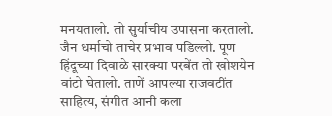मनयतालो. तो सुर्याचीय उपासना करतालो. जैन धर्माचो ताचेर प्रभाव पडिल्लो. पूण हिंदूच्या दिवाळे सारक्या परबेंत तो खोशयेन वांटो घेतालो. ताणें आपल्या राजवटींत साहित्य, संगीत आनी कला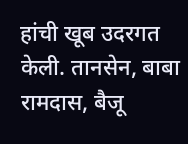हांची खूब उदरगत केली. तानसेन, बाबा रामदास, बैजू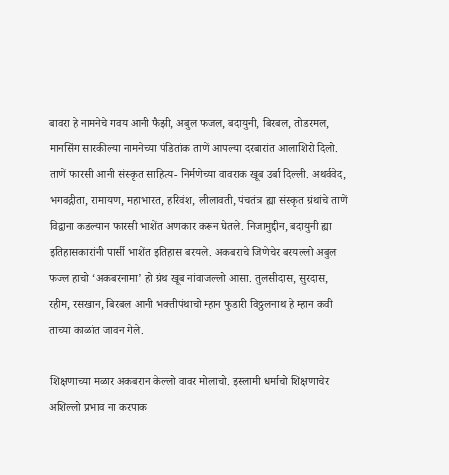बावरा हे नामनेचे गवय आनी फैझी, अबुल फजल, बदायुनी, बिरबल, तोडरमल, मानसिंग सारकील्या नामनेच्या पंडितांक ताणें आपल्या दरबारांत आलाशिरो दिलो. ताणें फारसी आनी संस्कृत साहित्य- निर्मणेच्या वावराक खूब उर्बा दिल्ली. अथर्ववेद, भगवद्गीता, रामायण, महाभारत, हरिवंश, लीलावती, पंचतंत्र ह्या संस्कृत ग्रंथांचे ताणें विद्वाना कडल्यान फारसी भाशेंत अणकार करून घेतले. निजामुद्दीन, बदायुनी ह्या इतिहासकारांनी पार्सी भाशेंत इतिहास बरयले. अकबराचे जिणेचेर बरयल्लो अबुल फज्ल हाचो ‘अकबरनामा’ हो ग्रंथ खूब नांवाजल्लो आसा. तुलसीदास, सुरदास, रहीम, रसखान, बिरबल आनी भक्तीपंथाचो म्हान फुडारी विठ्ठलनाथ हे म्हान कवी ताच्या काळांत जावन गेले.

शिक्षणाच्या मळार अकबरान केल्लो वावर मोलाचो. इस्लामी धर्माचो शिक्षणाचेर अशिल्लो प्रभाव ना करपाक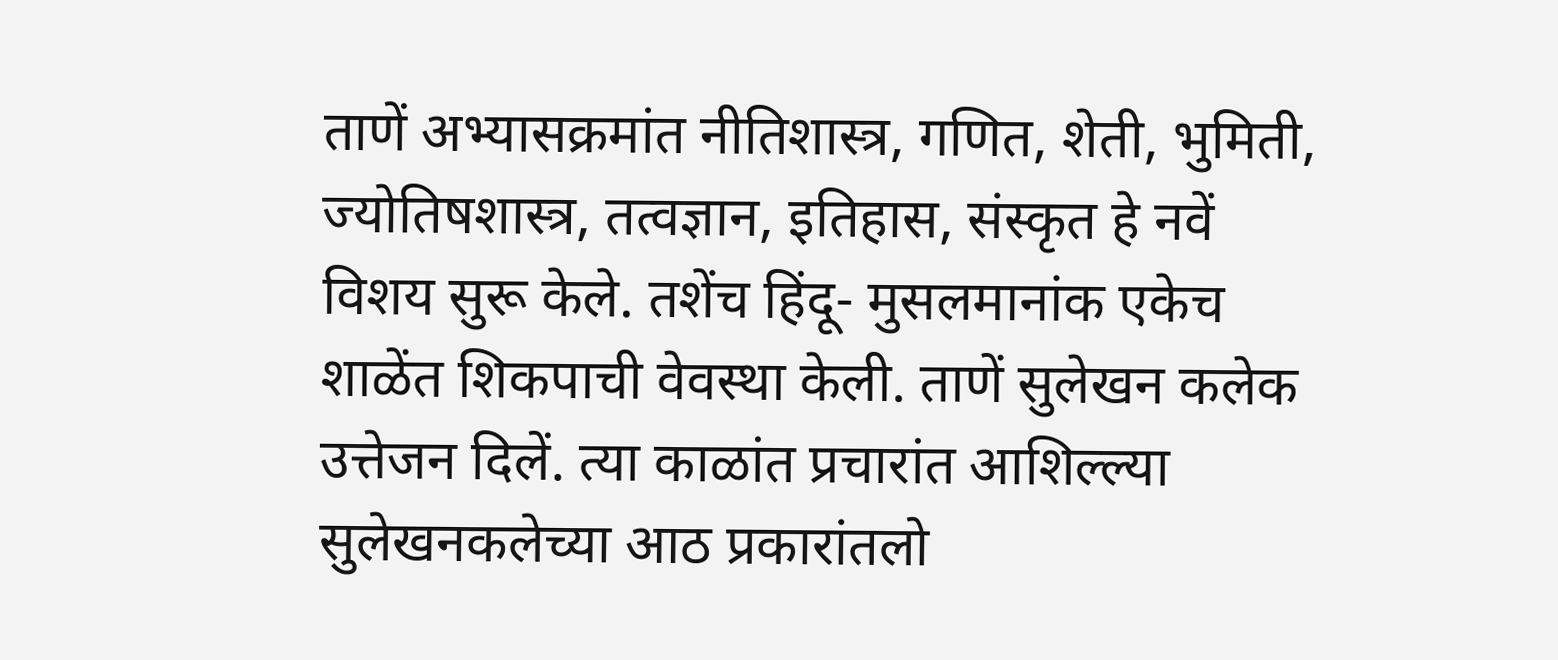ताणें अभ्यासक्रमांत नीतिशास्त्र, गणित, शेती, भुमिती, ज्योतिषशास्त्र, तत्वज्ञान, इतिहास, संस्कृत हे नवें विशय सुरू केले. तशेंच हिंदू- मुसलमानांक एकेच शाळेंत शिकपाची वेवस्था केली. ताणें सुलेखन कलेक उत्तेजन दिलें. त्या काळांत प्रचारांत आशिल्ल्या सुलेखनकलेच्या आठ प्रकारांतलो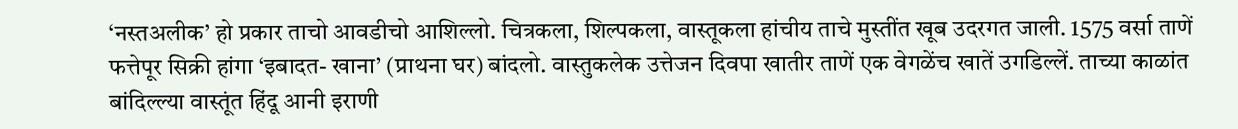‘नस्तअलीक’ हो प्रकार ताचो आवडीचो आशिल्लो. चित्रकला, शिल्पकला, वास्तूकला हांचीय ताचे मुस्तींत खूब उदरगत जाली. 1575 वर्सा ताणें फत्तेपूर सिक्री हांगा ‘इबादत- खाना’ (प्राथना घर) बांदलो. वास्तुकलेक उत्तेजन दिवपा खातीर ताणें एक वेगळेंच खातें उगडिल्लें. ताच्या काळांत बांदिल्ल्या वास्तूंत हिंदू आनी इराणी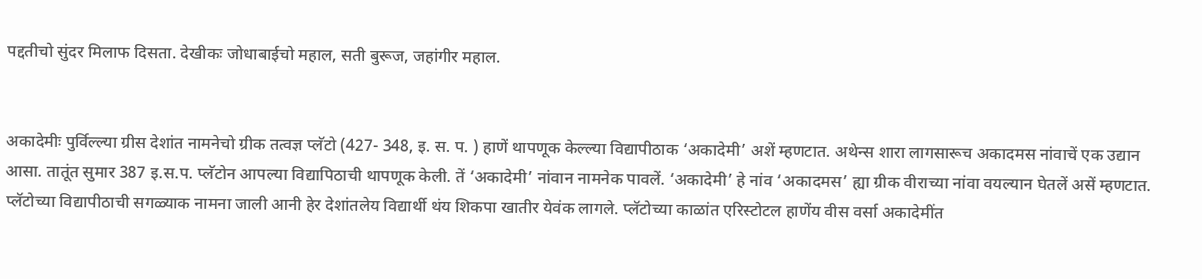पद्दतीचो सुंदर मिलाफ दिसता. देखीकः जोधाबाईचो महाल, सती बुरूज, जहांगीर महाल.


अकादेमीः पुर्विल्ल्या ग्रीस देशांत नामनेचो ग्रीक तत्वज्ञ प्लॅटो (427- 348, इ. स. प. ) हाणें थापणूक केल्ल्या विद्यापीठाक ‘अकादेमी’ अशें म्हणटात. अथेन्स शारा लागसारूच अकादमस नांवाचें एक उद्यान आसा. तातूंत सुमार 387 इ.स.प. प्लॅटोन आपल्या विद्यापिठाची थापणूक केली. तें ‘अकादेमी’ नांवान नामनेक पावलें. ‘अकादेमी’ हे नांव ‘अकादमस’ ह्या ग्रीक वीराच्या नांवा वयल्यान घेतलें असें म्हणटात. प्लॅटोच्या विद्यापीठाची सगळ्याक नामना जाली आनी हेर देशांतलेय विद्यार्थी थंय शिकपा खातीर येवंक लागले. प्लॅटोच्या काळांत एरिस्टोटल हाणेंय वीस वर्सा अकादेमींत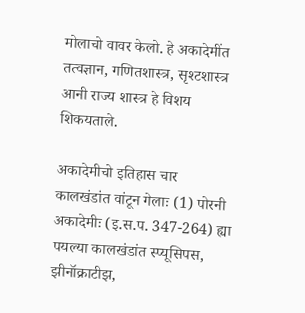मोलाचो वावर केलो. हे अकादेमींत तत्वज्ञान, गणितशास्त्र, सृश्टशास्त्र आनी राज्य शास्त्र हे विशय शिकयताले.

अकादेमीचो इतिहास चार कालखंडांत वांटून गेलाः (1) पोरनी अकादेमीः (इ.स.प. 347-264) ह्या पयल्या कालखंडांत स्प्यूसिपस, झीनॉक्राटीझ,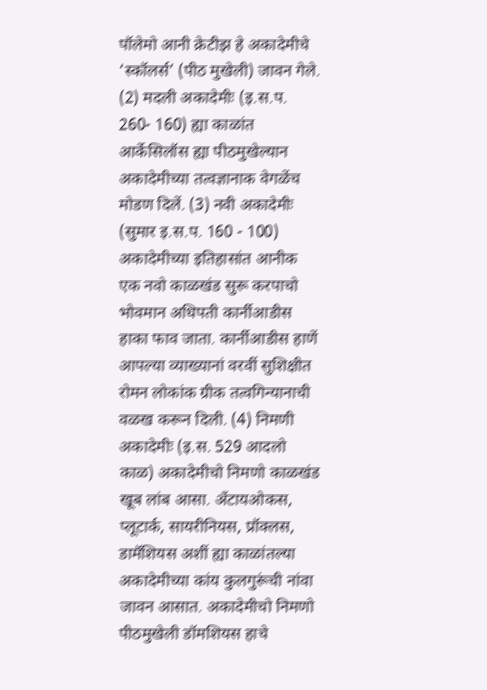पॉलेमो आनी क्रेटीझ हे अकादेमीचे ‘स्कॉलर्स’ (पीठ मुखेली) जावन गेले. (2) मदली अकादेमीः (इ.स.प. 260- 160) ह्या काळांत आर्केसिलॉस ह्या पीठमुखेल्यान अकादेमीच्या तत्वज्ञानाक वेगळेंच मोडण दिलें. (3) नवी अकादेमीः (सुमार इ.स.प. 160 - 100) अकादेमीच्या इतिहासांत आनीक एक नवो काळखंड सुरू करपाचो भोवमान अधिपती कार्नीआडीस हाका फाव जाता. कार्नीआडीस हाणें आपल्या व्याख्यानां वरवीं सुशिक्षीत रोमन लोकांक ग्रीक तत्वगिन्यानाची वळख करून दिली. (4) निमणी अकादेमीः (इ.स. 529 आदलो काळ) अकादेमीचो निमणो काळखंड खूब लांब आसा. अँटायओकस, प्लूटार्क, सायरीनियस, प्रॉक्लस, डामॅशियस अशीं ह्या काळांतल्या अकादेमीच्या कांय कुलगुरूंची नांवा जावन आसात. अकादेमीचो निमणो पीठमुखेली डॉमशियस हाचे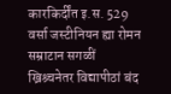कारकिर्दींत इ.स. 529 वर्सा जस्टीनियन ह्या रोमन सम्राटान सगळीं ख्रिश्र्चनेतर विद्यापीठां बंद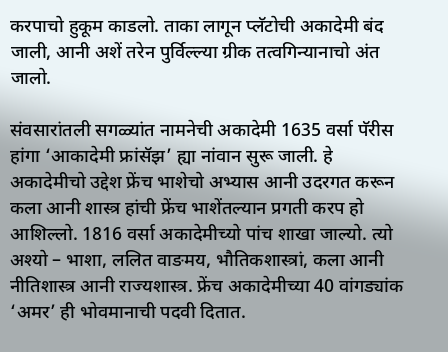करपाचो हुकूम काडलो. ताका लागून प्लॅटोची अकादेमी बंद जाली, आनी अशें तरेन पुर्विल्ल्या ग्रीक तत्वगिन्यानाचो अंत जालो.

संवसारांतली सगळ्यांत नामनेची अकादेमी 1635 वर्सा पॅरीस हांगा ‘आकादेमी फ्रांसॅझ’ ह्या नांवान सुरू जाली. हे अकादेमीचो उद्देश फ्रेंच भाशेचो अभ्यास आनी उदरगत करून कला आनी शास्त्र हांची फ्रेंच भाशेंतल्यान प्रगती करप हो आशिल्लो. 1816 वर्सा अकादेमीच्यो पांच शाखा जाल्यो. त्यो अश्यो – भाशा, ललित वाङमय, भौतिकशास्त्रां, कला आनी नीतिशास्त्र आनी राज्यशास्त्र. फ्रेंच अकादेमीच्या 40 वांगड्यांक ‘अमर’ ही भोवमानाची पदवी दितात.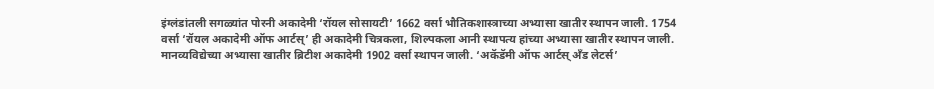इंग्लंडांतली सगळ्यांत पोरनी अकादेमी ‘रॉयल सोसायटी’ 1662 वर्सा भौतिकशास्त्राच्या अभ्यासा खातीर स्थापन जाली. 1754 वर्सा ‘रॉयल अकादेमी ऑफ आर्टस्’ ही अकादेमी चित्रकला, शिल्पकला आनी स्थापत्य हांच्या अभ्यासा खातीर स्थापन जाली. मानव्यविद्येच्या अभ्यासा खातीर ब्रिटीश अकादेमी 1902 वर्सा स्थापन जाली. ‘अकॅडॅमी ऑफ आर्टस् अँड लेटर्स’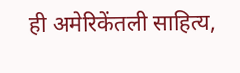ही अमेरिकेंतली साहित्य,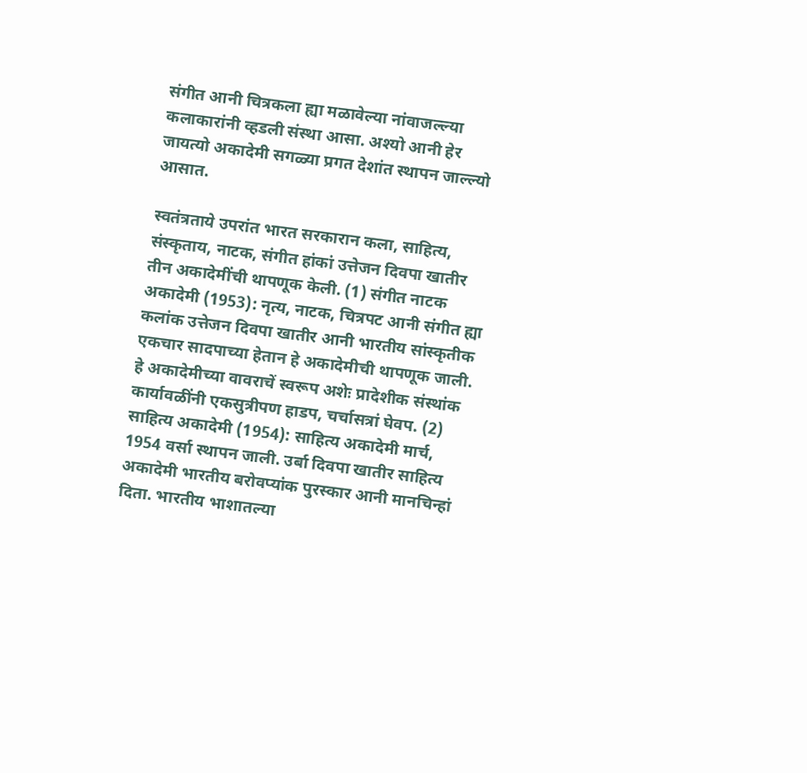संगीत आनी चित्रकला ह्या मळावेल्या नांवाजल्ल्या कलाकारांनी व्हडली संस्था आसा. अश्यो आनी हेर जायत्यो अकादेमी सगळ्या प्रगत देशांत स्थापन जाल्ल्यो आसात.

स्वतंत्रताये उपरांत भारत सरकारान कला, साहित्य, संस्कृताय, नाटक, संगीत हांकां उत्तेजन दिवपा खातीर तीन अकादेमींची थापणूक केली. (1) संगीत नाटक अकादेमी (1953): नृत्य, नाटक, चित्रपट आनी संगीत ह्या कलांक उत्तेजन दिवपा खातीर आनी भारतीय सांस्कृतीक एकचार सादपाच्या हेतान हे अकादेमीची थापणूक जाली. हे अकादेमीच्या वावराचें स्वरूप अशेः प्रादेशीक संस्थांक कार्यावळींनी एकसुत्रीपण हाडप, चर्चासत्रां घेवप. (2) साहित्य अकादेमी (1954): साहित्य अकादेमी मार्च, 1954 वर्सा स्थापन जाली. उर्बा दिवपा खातीर साहित्य अकादेमी भारतीय बरोवप्यांक पुरस्कार आनी मानचिन्हां दिता. भारतीय भाशातल्या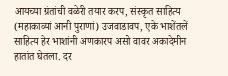आयच्या ग्रंतांची वळेरी तयार करप, संस्कृत साहित्य (महाकाव्यां आनी पुराणां) उजवाडावप, एके भाशेंतलें साहित्य हेर भाशांनी अणकारप असो वावर अकादेमीन हातांत घेतला. दर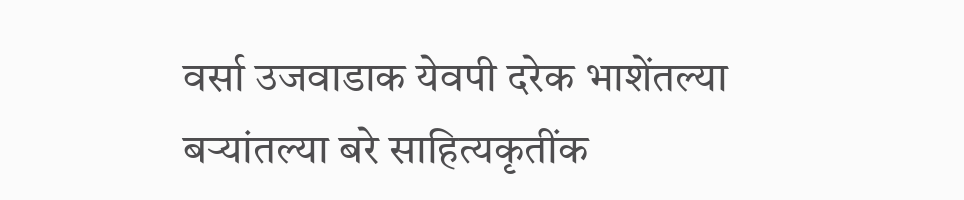वर्सा उजवाडाक येवपी दरेक भाशेंतल्या बऱ्यांतल्या बरे साहित्यकृतींक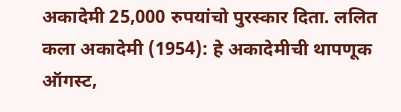अकादेमी 25,000 रुपयांचो पुरस्कार दिता. ललित कला अकादेमी (1954): हे अकादेमीची थापणूक ऑगस्ट,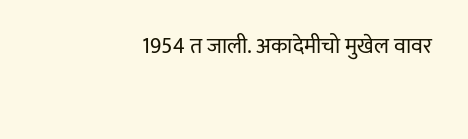1954 त जाली. अकादेमीचो मुखेल वावर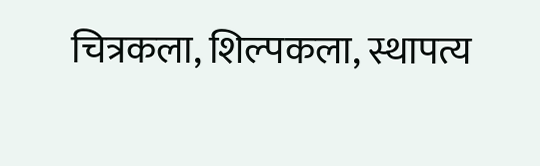चित्रकला, शिल्पकला, स्थापत्य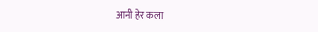आनी हेर कला